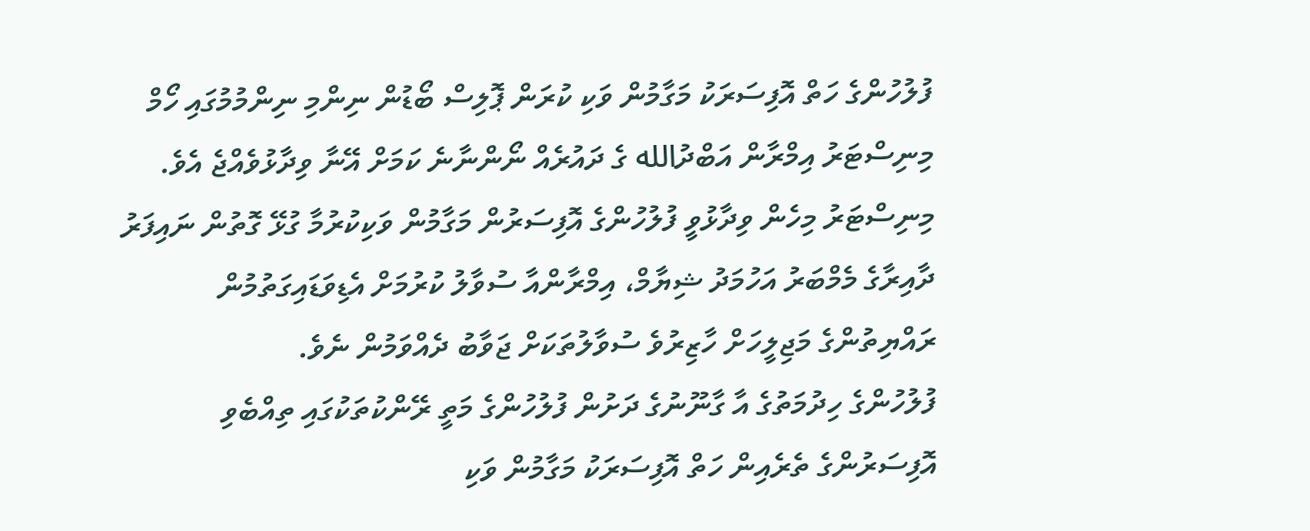ފުލުހުންގެ ހަތް އޮފިސަރަކު މަގާމުން ވަކި ކުރަން ޕޮލިސް ބޯޑުން ނިންމި ނިންމުމުގައި ހޯމް މިނިސްޓަރު އިމްރާން އަބްދުالله ގެ ދައުރެއް ނޯންނާނެ ކަމަށް އޭނާ ވިދާޅުވެއްޖެ އެވެ.
މިނިސްޓަރު މިހެން ވިދާޅުވީ ފުލުހުންގެ އޮފިސަރުން މަގާމުން ވަކިކުރުމާ ގުޅޭ ގޮތުން ނައިފަރު ދާއިރާގެ މެމްބަރު އަހުމަދު ޝިޔާމް، އިމްރާންއާ ސުވާލު ކުރުމަށް އެޑިވަޑައިގަތުމުން ރައްޔިތުންގެ މަޖިލީހަށް ހާޒިރުވެ ސުވާލުތަކަށް ޖަވާބު ދެއްވަމުން ނެވެ.
ފުލުހުންގެ ހިދުމަތުގެ އާ ގާނޫނުގެ ދަށުން ފުލުހުންގެ މަތީ ރޭންކުތަކުގައި ތިއްބެވި އޮފިސަރުންގެ ތެރެއިން ހަތް އޮފިސަރަކު މަގާމުން ވަކި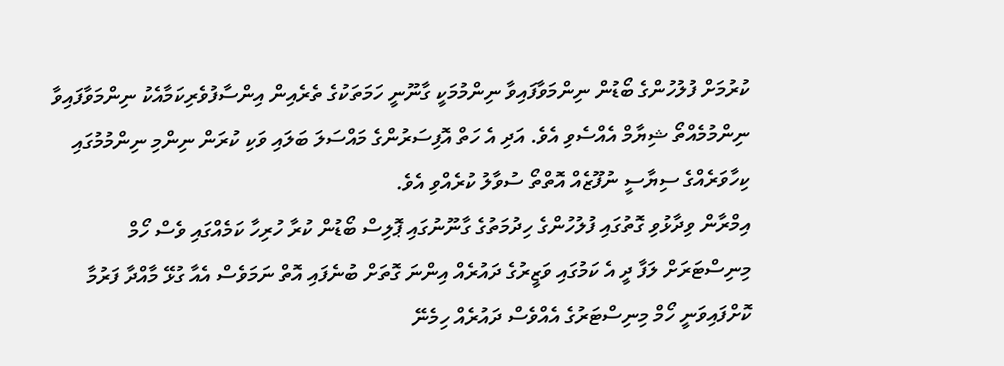ކުރުމަށް ފުލުހުންގެ ބޯޑުން ނިންމަވާފައިވާ ނިންމުމަކީ ގާނޫނީ ހަމަތަކުގެ ތެރެއިން އިންސާފުވެރިކަމާއެކު ނިންމަވާފައިވާ ނިންމުމެއްތޯ ޝިޔާމް އެއްސެވި އެވެ. އަދި އެ ހަތް އޮފިސަރުންގެ މައްސަލަ ބަލައި ވަކި ކުރަން ނިންމި ނިންމުމުގައި ކިހާވަރެއްގެ ސިޔާސީ ނުފޫޒެއް އޮތްތޯ ސުވާލު ކުރެއްވި އެވެ.
އިމްރާން ވިދާޅުވި ގޮތުގައި ފުލުހުންގެ ހިދުމަތުގެ ގާނޫނުގައި ޕޮލިސް ބޯޑުން ކުރާ ހުރިހާ ކަމެއްގައި ވެސް ހޯމް މިނިސްޓަރަށް ލަފާ ދީ އެ ކަމުގައި ވަޒީރުގެ ދައުރެއް އިންނަ ގޮތަށް ބުނެފައި އޮތް ނަމަވެސް އެއާ ގުޅޭ މާއްދާ ފަރުމާ ކޮށްފައިވަނީ ހޯމް މިނިސްޓަރުގެ އެއްވެސް ދައުރެއް ހިމެނޭ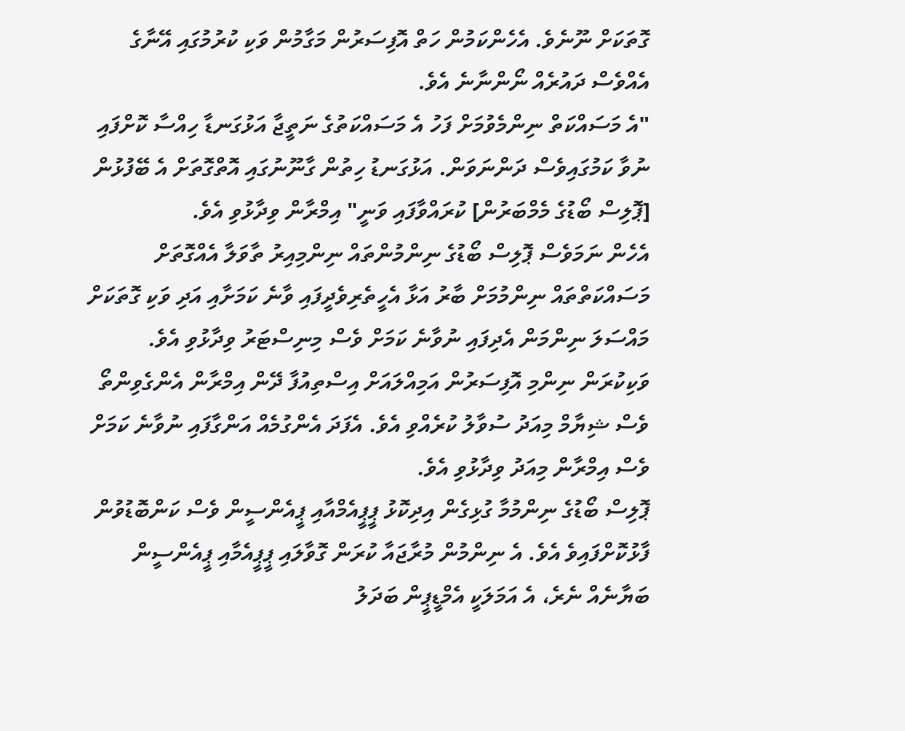ގޮތަކަށް ނޫނެވެ. އެހެންކަމުން ހަތް އޮފިސަރުން މަގާމުން ވަކި ކުރުމުގައި އޭނާގެ އެއްވެސް ދައުރެއް ނޯންނާނެ އެވެ.
"އެ މަސައްކަތް ނިންމެވުމަށް ފަހު އެ މަސައްކަތުގެ ނަތީޖާ އަޅުގަނޑާ ހިއްސާ ކޮށްފައި ނުވާ ކަމުގައިވެސް ދަންނަވަން. އަޅުގަނޑު ހިތުން ގާނޫނުގައި އޮތްގޮތަށް އެ ބޭފުޅުން [ޕޮލިސް ބޯޑުގެ މެމްބަރުން] ކުރައްވާފައި ވަނީ" އިމްރާން ވިދާޅުވި އެވެ.
އެހެން ނަމަވެސް ޕޮލިސް ބޯޑުގެ ނިންމުންތައް ނިންމިއިރު ތާވަލާ އެއްގޮތަށް މަސައްކަތްތައް ނިންމުމަށް ބާރު އަޅާ އެހީތެރިވެދީފައި ވާނެ ކަމަށާއި އަދި ވަކި ގޮތަކަށް މައްސަލަ ނިންމަން އެދިފައި ނުވާނެ ކަމަށް ވެސް މިނިސްޓަރު ވިދާޅުވި އެވެ.
ވަކިކުރަން ނިންމި އޮފިސަރުން އަމިއްލައަށް އިސްތިއުފާ ދޭން އިމްރާން އެންގެވިންތޯ ވެސް ޝިޔާމް މިއަދު ސުވާލު ކުރެއްވި އެވެ. އެފަދަ އެންގުމެއް އަންގާފައި ނުވާނެ ކަމަށް ވެސް އިމްރާން މިއަދު ވިދާޅުވި އެވެ.
ޕޮލިސް ބޯޑުގެ ނިންމުމާ ގުޅިގެން އިދިކޮޅު ޕީޕީއެމްއާއި ޕީއެންސީން ވެސް ކަންބޮޑުވުން ފާޅުކޮށްފައިވެ އެވެ. އެ ނިންމުން މުރާޖައާ ކުރަން ގޮވާލައި ޕީޕީއެމާއި ޕީއެންސީން ބަޔާނެއް ނެރެ، އެ އަމަލަކީ އެމްޑީޕީން ބަދަލު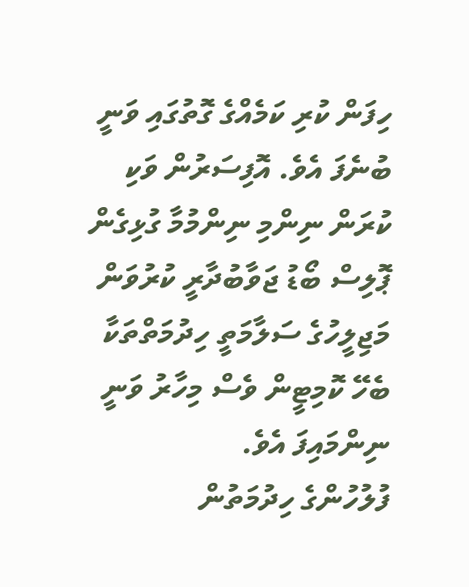ހިފަން ކުރި ކަމެއްގެ ގޮތުގައި ވަނީ ބުނެފަ އެވެ. އޮފިސަރުން ވަކި ކުރަން ނިންމި ނިންމުމާ ގުޅިގެން ޕޮލިސް ބޯޑު ޖަވާބުދާރީ ކުރުވަން މަޖިލީހުގެ ސަލާމަތީ ހިދުމަތްތަކާ ބެހޭ ކޮމިޓީން ވެސް މިހާރު ވަނީ ނިންމައިފަ އެވެ.
ފުލުހުންގެ ހިދުމަތުން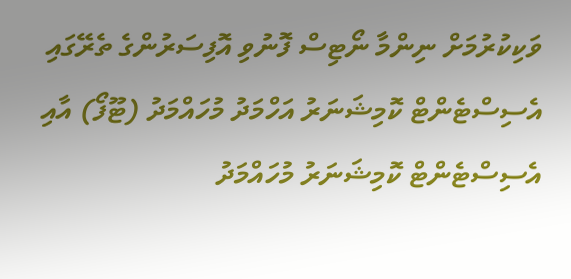ވަކިކުރުމަށް ނިންމާ ނޯޓިސް ފޮނުވި އޮފިސަރުންގެ ތެރޭގައި އެސިސްޓެންޓް ކޮމިޝަނަރު އަހްމަދު މުހައްމަދު (ޓޫފޯ) އާއި އެސިސްޓެންޓް ކޮމިޝަނަރު މުހައްމަދު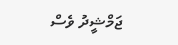ޖަމްޝީދު ވެސް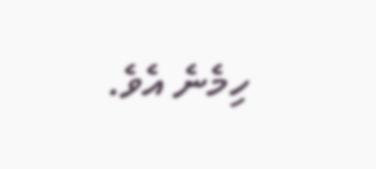ހިމެނެ އެވެ.